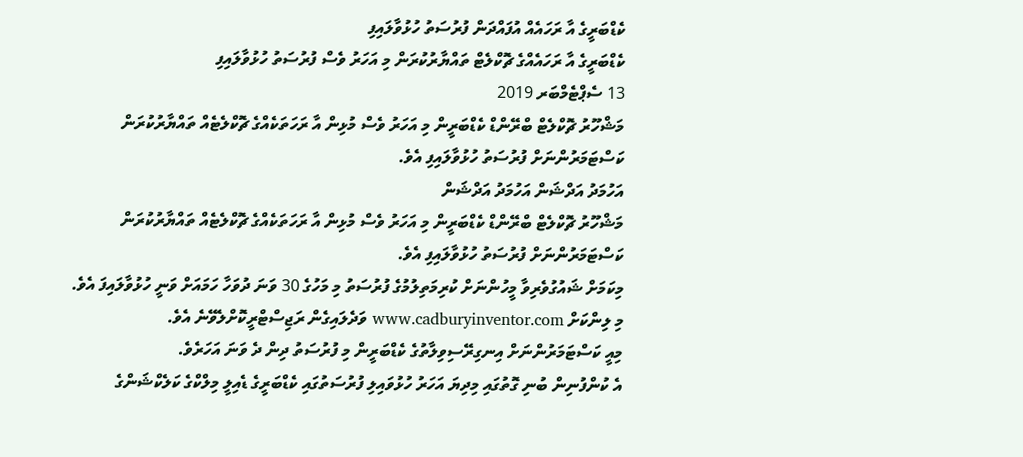ކެޑްބަރީގެ އާ ރަހައެއް އުފައްދަން ފުރުސަތު ހުޅުވާލައިފި
ކެޑްބަރީގެ އާ ރަހައެއްގެ ޗޮކްލެޓް ތައްޔާރުކުރަން މި އަހަރު ވެސް ފުރުސަތު ހުޅުވާލައިފި
13 ސެޕްޓެމްބަރ 2019
މަޝްހޫރު ޗޮކްލެޓް ބްރޭންޑް ކެޑްބަރީން މި އަހަރު ވެސް މުޅިން އާ ރަހަތަކެއްގެ ޗޮކްލެޓެއް ތައްޔާރުކުރަން ކަސްޓަމަރުންނަށް ފުރުސަތު ހުޅުވާލައިފި އެވެ.
އަހުމަދު އަދްޝަން އަހުމަދު އަދްޝަން
މަޝްހޫރު ޗޮކްލެޓް ބްރޭންޑް ކެޑްބަރީން މި އަހަރު ވެސް މުޅިން އާ ރަހަތަކެއްގެ ޗޮކްލެޓެއް ތައްޔާރުކުރަން ކަސްޓަމަރުންނަށް ފުރުސަތު ހުޅުވާލައިފި އެވެ.
މިކަމަށް ޝައުގުވެރިވާ މީހުންނަށް ކުރިމަތިލުމުގެ ފުރުސަތު މި މަހުގެ 30 ވަނަ ދުވަހާ ހަމައަށް ވަނީ ހުޅުވާލައިފަ އެވެ. މި ލިންކަށް www.cadburyinventor.com ވަދެލައިގެން ރަޖިސްޓްރީކޮށްލެވޭނެ އެވެ.
މިއީ ކަސްޓަމަރުންނަށް އިނގިރޭސިވިލާތުގެ ކެޑްބަރީން މި ފުރުސަތު ދިން ދެ ވަނަ އަހަރެވެ.
އެ ކުންފުނިން ބުނި ގޮތުގައި މިދިޔަ އަހަރު ހުޅުވައިލި ފުރުސަތުގައި ކެޑްބަރީގެ ޑެއިލީ މިލްކްގެ ކަލެކްޝަންގެ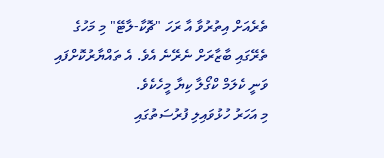ތެރެއަށް އިތުރުވާ އާ ރަހަ "ޗޮކާ-ލާޓޭ" މި މަހުގެ ތެރޭގައި ބާޒާރަށް ނެރޭނެ އެވެ. އެ ތައްޔާރުކޮށްފައި ވަނީ ކެލަމް ކްގޯލާ ކިޔާ މީހެކެވެ.
މި އަހަރު ހުޅުވައިލި ފުރުސަތުގައި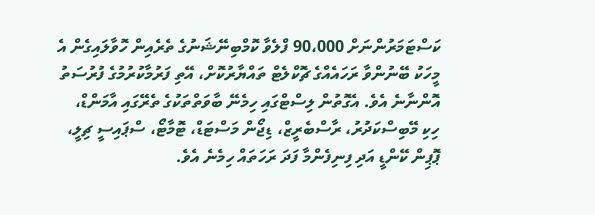ކަސްޓަމަރުންނަށް 90،000 ފްލެވާ ކޮމްބިނޭޝަނުގެ ތެރެއިން ހޮވާލައިގެން އެ މީހަކު ބޭނުންވާ ރަހައެއްގެ ޗޮކްލެޓް ތައްޔާރުކޮށް، އޭތި ފަރުމާކުރުމުގެ ފުރުސަތު އޮންނާނެ އެވެ. އެގޮތުން ލިސްޓްގައި ހިމެނޭ ބާވަތްތަކުގެ ތެރޭގައި އާމަންޑް، ހިކި މޭބިސްކަދުރު، ރާސްބެރީޒް، ޑިޖޯން މަސްޓަޑް، ޓޮމާޓޯ، ސްޕައިސީ ޗިލީ، ޕޮޕިން ކޭންޑީ އަދި ފިނިފެންމާ ފަދަ ރަހަތައް ހިމެނެ އެވެ.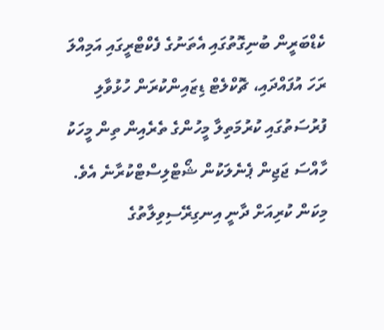ކެޑްބަރީން ބުނިގޮތުގައި އެތަނުގެ ފެކްޓްރީގައި އަމިއްލަ ރަހަ އުފައްދައި، ޗޮކްލެޓް ޑިޒައިންކުރަން ހުޅުވާލި ފުރުސަތުގައި ކުރުމަތިލާ މީހުންގެ ތެރެއިން ތިން މީހަކު ހާއްސަ ޖަޖިން ޕެނެލަކުން ޝޯޓްލިސްޓްކުރާނެ އެވެ. މިކަން ކުރިއަށް ދާނީ އިނގިރޭސިވިލާތުގެ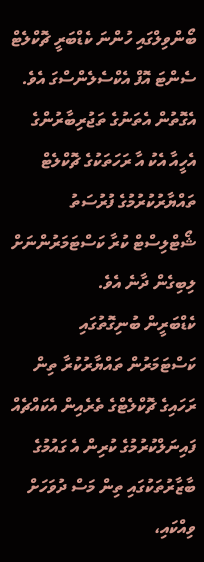ބޯންވިލްގައި ހުންނަ ކެޑްބަރީ ޗޮކްލެޓް ސެންޓަ އޮފް އެކްސެލެންސްގަ އެވެ.
އެގޮތުން އެތަނުގެ ތަޖުރިބާރުންގެ އެހީއާ އެކު އާ ރަހަތަކުގެ ޗޮކްލެޓް ތައްޔާރުކުރުމުގެ ފުރުސަތު ޝޯޓްލިސްޓް ކުރާ ކަސްޓަމަރުންނަށް ލިބިގެން ދާނެ އެވެ.
ކެޑްބަރީން ބުނިގޮތުގައި ކަސްޓަމަރުން ތައްޔާރުކުރާ ތިން ރަހައިގެ ޗޮކްލެޓްގެ ތެރެއިން އެކައްޗެއް ފައިނަލްކުރުމުގެ ކުރިން އެ ގައުމުގެ ބާޒާރުތަކުގައި ތިން މަސް ދުވަހަށް ވިއްކައި،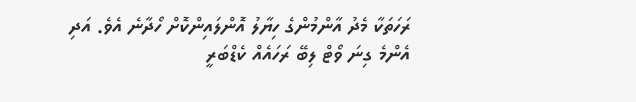ރަހަތަކާ މެދު އާންމުންގެ ހިޔާލު އޮންލައިންކޮށް ހޯދާނެ އެވެ. އަދި އެންމެ ގިނަ ވޯޓް ލިބޭ ރަހައެއް ކެޑްބަރީ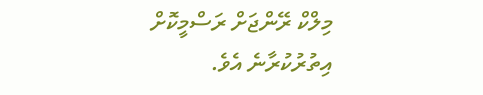މިލްކް ރޭންޖަށް ރަސްމީކޮށް އިތުރުކުރާނެ އެވެ.